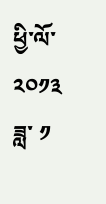ཕྱི་ལོ་ ༢༠༡༣ ཟླ་ ༡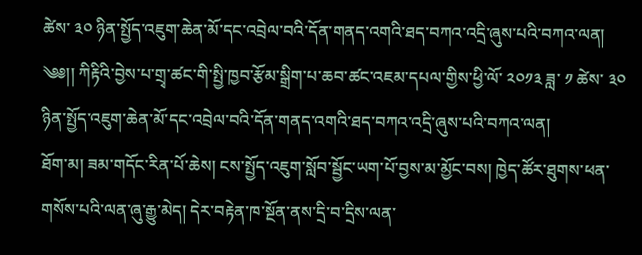ཚེས་ ༣༠ ཉིན་སྤྱོད་འཇུག་ཆེན་མོ་དང་འབྲེལ་བའི་དོན་གནད་འགའི་ཐད་བཀའ་འདྲི་ཞུས་པའི་བཀའ་ལན།
༄༅།། ཀིརྟིའི་བྱེས་པ་གྲྭ་ཚང་གི་སྤྱི་ཁྱབ་རྩོམ་སྒྲིག་པ་ཆབ་ཚང་འཇམ་དཔལ་གྱིས་ཕྱི་ལོ་ ༢༠༡༣ ཟླ་ ༡ ཚེས་ ༣༠ ཉིན་སྤྱོད་འཇུག་ཆེན་མོ་དང་འབྲེལ་བའི་དོན་གནད་འགའི་ཐད་བཀའ་འདྲི་ཞུས་པའི་བཀའ་ལན།
ཐོག་མ། ཟམ་གདོང་རིན་པོ་ཆེས། ངས་སྤྱོད་འཇུག་སློབ་སྦྱོང་ཡག་པོ་བྱས་མ་མྱོང་བས། ཁྱེད་ཚོར་ཐུགས་ཕན་གསོས་པའི་ལན་ཞུ་རྒྱུ་མེད། དེར་བརྟེན་ཁ་སྔོན་ནས་དྲི་བ་དྲིས་ལན་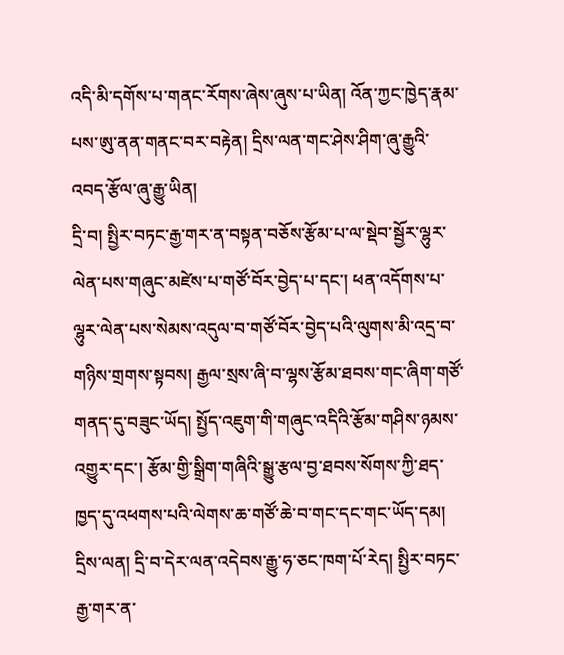འདི་མི་དགོས་པ་གནང་རོགས་ཞེས་ཞུས་པ་ཡིན། འོན་ཀྱང་ཁྱེད་རྣམ་པས་ཨུ་ནན་གནང་བར་བརྟེན། དྲིས་ལན་གང་ཤེས་ཤིག་ཞུ་རྒྱུའི་འབད་རྩོལ་ཞུ་རྒྱུ་ཡིན།
དྲི་བ། སྤྱིར་བཏང་རྒྱ་གར་ན་བསྟན་བཅོས་རྩོམ་པ་ལ་སྡེབ་སྦྱོར་ལྷུར་ལེན་པས་གཞུང་མཛེས་པ་གཙོ་བོར་བྱེད་པ་དང་། ཕན་འདོགས་པ་ལྷུར་ལེན་པས་སེམས་འདུལ་བ་གཙོ་བོར་བྱེད་པའི་ལུགས་མི་འདྲ་བ་གཉིས་གྲགས་སྟབས། རྒྱལ་སྲས་ཞི་བ་ལྷས་རྩོམ་ཐབས་གང་ཞིག་གཙོ་གནད་དུ་བཟུང་ཡོད། སྤྱོད་འཇུག་གི་གཞུང་འདིའི་རྩོམ་གཤིས་ཉམས་འགྱུར་དང་། རྩོམ་གྱི་སྒྲིག་གཞིའི་སྒྱུ་རྩལ་བྱ་ཐབས་སོགས་ཀྱི་ཐད་ཁྱད་དུ་འཕགས་པའི་ལེགས་ཆ་གཙོ་ཆེ་བ་གང་དང་གང་ཡོད་དམ།
དྲིས་ལན། དྲི་བ་དེར་ལན་འདེབས་རྒྱུ་ཧ་ཅང་ཁག་པོ་རེད། སྤྱིར་བཏང་རྒྱ་གར་ན་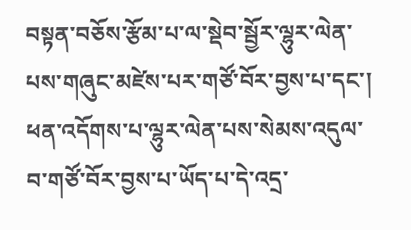བསྟན་བཅོས་རྩོམ་པ་ལ་སྡེབ་སྦྱོར་ལྷུར་ལེན་པས་གཞུང་མཛེས་པར་གཙོ་བོར་བྱས་པ་དང་། ཕན་འདོགས་པ་ལྷུར་ལེན་པས་སེམས་འདུལ་བ་གཙོ་བོར་བྱས་པ་ཡོད་པ་དེ་འདྲ་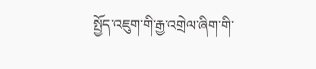སྤྱོད་འཇུག་གི་རྒྱ་འགྲེལ་ཞིག་གི་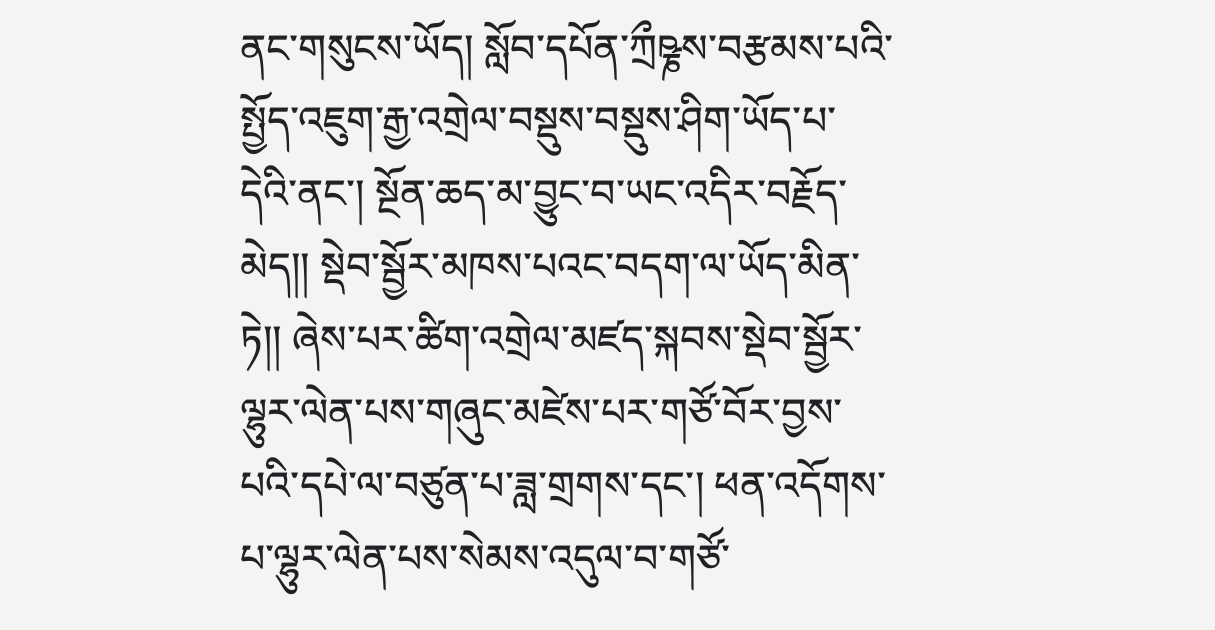ནང་གསུངས་ཡོད། སློབ་དཔོན་ཀྲྀཥྞས་བརྩམས་པའི་སྤྱོད་འཇུག་རྒྱ་འགྲེལ་བསྡུས་བསྡུས་ཤིག་ཡོད་པ་དེའི་ནང་། སྔོན་ཆད་མ་བྱུང་བ་ཡང་འདིར་བརྗོད་མེད།། སྡེབ་སྦྱོར་མཁས་པའང་བདག་ལ་ཡོད་མིན་ཏེ།། ཞེས་པར་ཚིག་འགྲེལ་མཛད་སྐབས་སྡེབ་སྦྱོར་ལྷུར་ལེན་པས་གཞུང་མཛེས་པར་གཙོ་བོར་བྱས་པའི་དཔེ་ལ་བཙུན་པ་ཟླ་གྲགས་དང་། ཕན་འདོགས་པ་ལྷུར་ལེན་པས་སེམས་འདུལ་བ་གཙོ་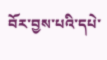བོར་བྱས་པའི་དཔེ་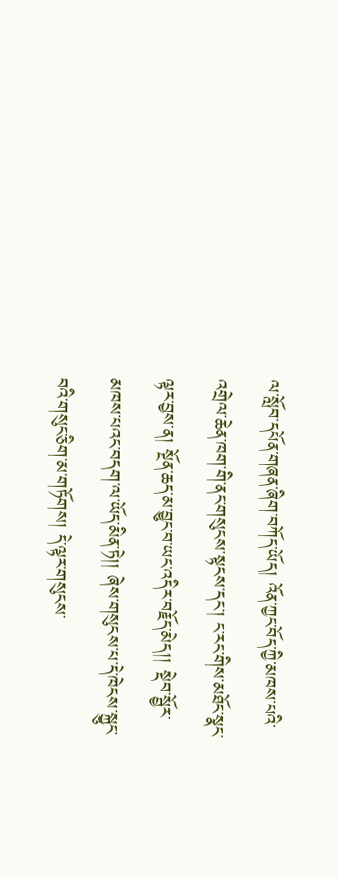ལ་སློབ་དཔོན་གཞན་ཞིག་བཀོད་ཡོད། འོན་ཀྱང་བོད་ཀྱི་མཁས་པའི་འགྲེལ་ཆེན་ཁག་གི་ནང་གསུངས་སྟངས་དང་། ང་རང་གིས་མཐོང་སྣང་ལྟར་བྱས་ན། སྔོན་ཆད་མ་བྱུང་བ་ཡང་འདིར་བརྗོད་མེད།། སྡེབ་སྦྱོར་མཁས་པའང་བདག་ལ་ཡོད་མིན་ཏེ།། ཞེས་གསུངས་པ་དེ་ཁེངས་སྐྱུང་བའི་གསུང་ཅིག་མ་གཏོགས། དེ་ལྟར་གསུངས་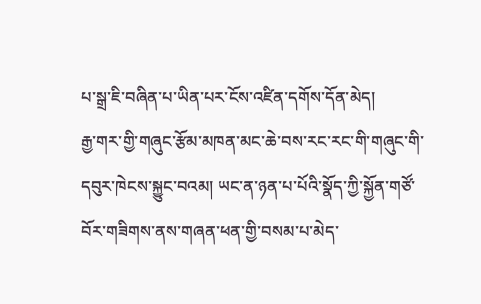པ་སྒྲ་ཇི་བཞིན་པ་ཡིན་པར་ངོས་འཛིན་དགོས་དོན་མེད།
རྒྱ་གར་གྱི་གཞུང་རྩོམ་མཁན་མང་ཆེ་བས་རང་རང་གི་གཞུང་གི་དབུར་ཁེངས་སྐྱུང་བའམ། ཡང་ན་ཉན་པ་པོའི་སྣོད་ཀྱི་སྐྱོན་གཙོ་བོར་གཟིགས་ནས་གཞན་ཕན་གྱི་བསམ་པ་མེད་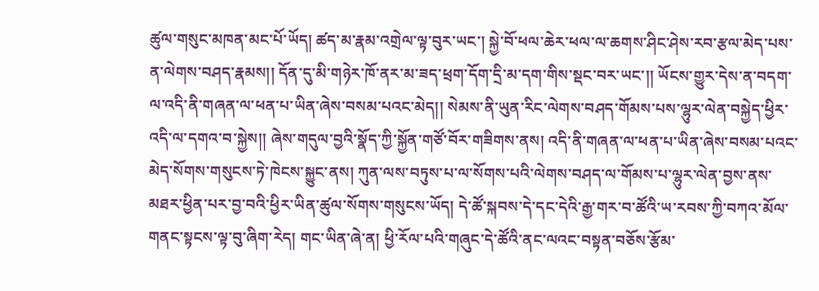ཚུལ་གསུང་མཁན་མང་པོ་ཡོད། ཚད་མ་རྣམ་འགྲེལ་ལྟ་བུར་ཡང་། སྐྱེ་བོ་ཕལ་ཆེར་ཕལ་ལ་ཆགས་ཤིང་ཤེས་རབ་རྩལ་མེད་པས་ན་ལེགས་བཤད་རྣམས།། དོན་དུ་མི་གཉེར་ཁོ་ནར་མ་ཟད་ཕྲག་དོག་དྲི་མ་དག་གིས་སྡང་བར་ཡང་།། ཡོངས་གྱུར་དེས་ན་བདག་ལ་འདི་ནི་གཞན་ལ་ཕན་པ་ཡིན་ཞེས་བསམ་པའང་མེད།། སེམས་ནི་ཡུན་རིང་ལེགས་བཤད་གོམས་པས་ལྷུར་ལེན་བསྐྱེད་ཕྱིར་འདི་ལ་དགའ་བ་སྐྱེས།། ཞེས་གདུལ་བྱའི་སྣོད་ཀྱི་སྐྱོན་གཙོ་བོར་གཟིགས་ནས། འདི་ནི་གཞན་ལ་ཕན་པ་ཡིན་ཞེས་བསམ་པའང་མེད་སོགས་གསུངས་ཏེ་ཁེངས་སྐྱུང་ནས། ཀུན་ལས་བཏུས་པ་ལ་སོགས་པའི་ལེགས་བཤད་ལ་གོམས་པ་ལྷུར་ལེན་བྱས་ནས་མཐར་ཕྱིན་པར་བྱ་བའི་ཕྱིར་ཡིན་ཚུལ་སོགས་གསུངས་ཡོད། དེ་ཚོ་སྐབས་དེ་དང་དེའི་རྒྱ་གར་བ་ཚོའི་ཡ་རབས་ཀྱི་བཀའ་མོལ་གནང་སྟངས་ལྟ་བུ་ཞིག་རེད། གང་ཡིན་ཞེ་ན། ཕྱི་རོལ་པའི་གཞུང་དེ་ཚོའི་ནང་ལའང་བསྟན་བཅོས་རྩོམ་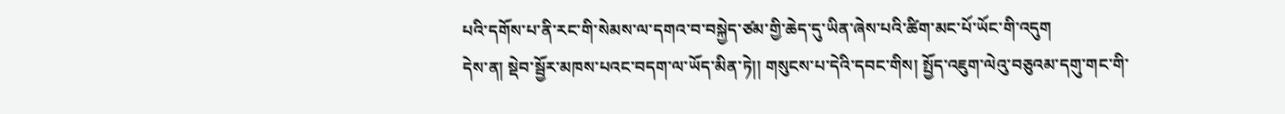པའི་དགོས་པ་ནི་རང་གི་སེམས་ལ་དགའ་བ་བསྐྱེད་ཙམ་གྱི་ཆེད་དུ་ཡིན་ཞེས་པའི་ཚིག་མང་པོ་ཡོང་གི་འདུག
དེས་ན། སྡེབ་སྦྱོར་མཁས་པའང་བདག་ལ་ཡོད་མིན་ཏེ།། གསུངས་པ་དེའི་དབང་གིས། སྤྱོད་འཇུག་ལེའུ་བཅུའམ་དགུ་གང་གི་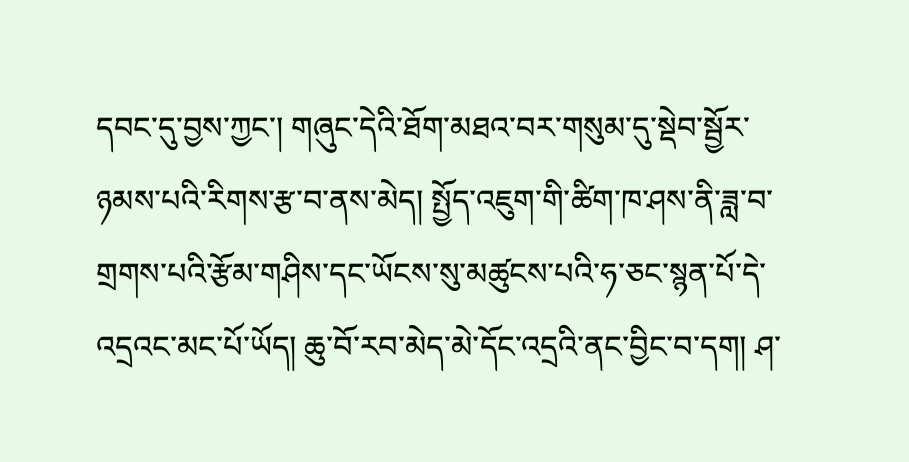དབང་དུ་བྱས་ཀྱང་། གཞུང་དེའི་ཐོག་མཐའ་བར་གསུམ་དུ་སྡེབ་སྦྱོར་ཉམས་པའི་རིགས་རྩ་བ་ནས་མེད། སྤྱོད་འཇུག་གི་ཚིག་ཁ་ཤས་ནི་ཟླ་བ་གྲགས་པའི་རྩོམ་གཤིས་དང་ཡོངས་སུ་མཚུངས་པའི་ཧ་ཅང་སྙན་པོ་དེ་འདྲའང་མང་པོ་ཡོད། ཆུ་བོ་རབ་མེད་མེ་དོང་འདྲའི་ནང་བྱིང་བ་དག། ཤ་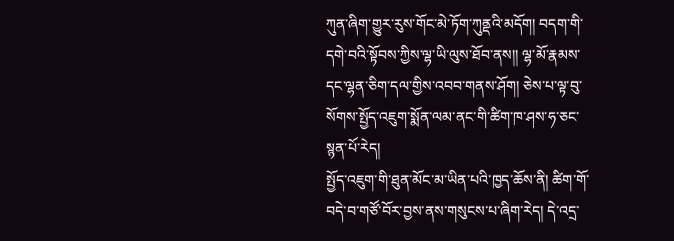ཀུན་ཞིག་གྱུར་རུས་གོང་མེ་ཏོག་ཀུནྡའི་མདོག། བདག་གི་དགེ་བའི་སྟོབས་ཀྱིས་ལྷ་ཡི་ལུས་ཐོབ་ནས།། ལྷ་མོ་རྣམས་དང་ལྷན་ཅིག་དལ་གྱིས་འབབ་གནས་ཤོག། ཅེས་པ་ལྟ་བུ་སོགས་སྤྱོད་འཇུག་སྨོན་ལམ་ནང་གི་ཚིག་ཁ་ཤས་ཧ་ཅང་སྙན་པོ་རེད།
སྤྱོད་འཇུག་གི་ཐུན་མོང་མ་ཡིན་པའི་ཁྱད་ཆོས་ནི། ཚིག་གོ་བདེ་བ་གཙོ་བོར་བྱས་ནས་གསུངས་པ་ཞིག་རེད། དེ་འདྲ་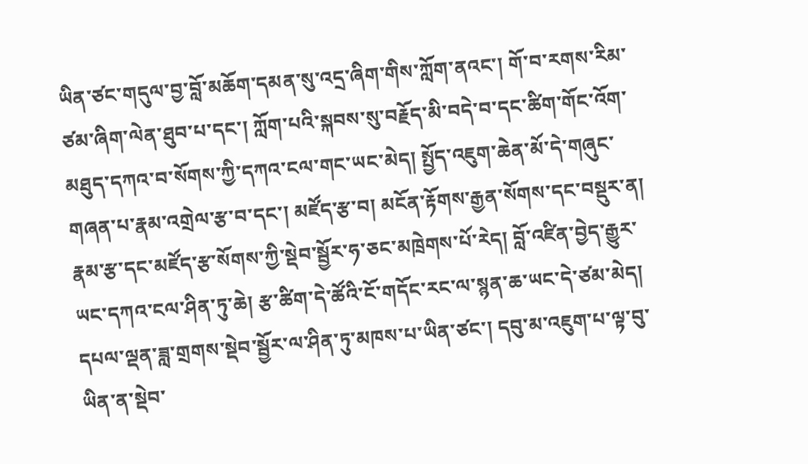ཡིན་ཙང་གདུལ་བྱ་བློ་མཆོག་དམན་སུ་འདྲ་ཞིག་གིས་ཀློག་ནའང་། གོ་བ་རགས་རིམ་ཙམ་ཞིག་ལེན་ཐུབ་པ་དང་། ཀློག་པའི་སྐབས་སུ་བརྗོད་མི་བདེ་བ་དང་ཚིག་གོང་འོག་མཐུད་དཀའ་བ་སོགས་ཀྱི་དཀའ་ངལ་གང་ཡང་མེད། སྤྱོད་འཇུག་ཆེན་མོ་དེ་གཞུང་གཞན་པ་རྣམ་འགྲེལ་རྩ་བ་དང་། མཛོད་རྩ་བ། མངོན་རྟོགས་རྒྱན་སོགས་དང་བསྡུར་ན། རྣམ་རྩ་དང་མཛོད་རྩ་སོགས་ཀྱི་སྡེབ་སྦྱོར་ཧ་ཅང་མཁྲེགས་པོ་རེད། བློ་འཛིན་བྱེད་རྒྱུར་ཡང་དཀའ་ངལ་ཤིན་ཏུ་ཆེ། རྩ་ཚིག་དེ་ཚོའི་ངོ་གདོང་རང་ལ་སྙན་ཆ་ཡང་དེ་ཙམ་མེད། དཔལ་ལྡན་ཟླ་གྲགས་སྡེབ་སྦྱོར་ལ་ཤིན་ཏུ་མཁས་པ་ཡིན་ཙང་། དབུ་མ་འཇུག་པ་ལྟ་བུ་ཡིན་ན་སྡེབ་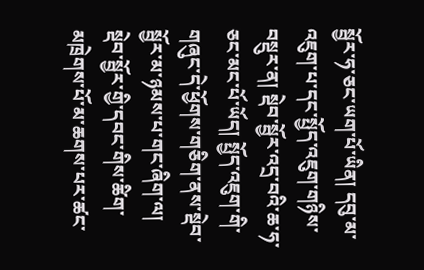སྦྱོར་ཧ་ཅང་ཡག་པོ་ཡིན། དབུ་མ་འཇུག་པ་དང་སྤྱོད་འཇུག་གཉིས་བསྡུར་ན། སྡེབ་སྦྱོར་འདྲ་བའི་ཆ་ཧ་ཅང་མང་པོ་ཡོད། སྤྱོད་འཇུག་གི་གཞུང་དེ་ཕྱོགས་གཅིག་ནས་སྡེབ་སྦྱོར་མ་ཉམས་པ་གང་ཞིག་ལ། སྡེབ་སྦྱོར་གྱི་དབང་གིས་ཚིག་མཁྲེགས་པོ་མ་ཆགས་པར་ཚང་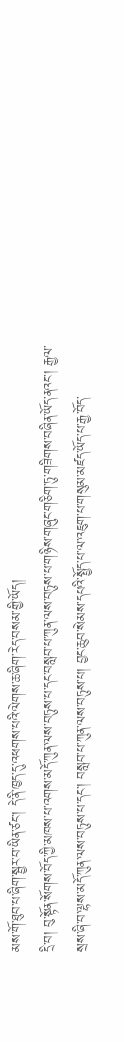མས་གོ་ཐུབ་པ་ཞིག་སྦྱར་བ་ཡིན་ཙང་། དེ་ནི་ཁྱད་དུ་འཕགས་པའི་ལེགས་ཆ་ཞིག་རེད་བསམ་གྱི་ཡོད།
དྲི་བ། བུ་སྟོན་སོགས་བོད་ཀྱི་མཁས་པ་འགས་མདོ་ཀུན་ལས་བཏུས་པ་དང་བསླབ་པ་ཀུན་ལས་བཏུས་པ་གཉིས་གཞུང་གཅིག་ཏུ་གཟིགས་བཞིན་ཡོད་ནའང་། རྒྱལ་སྲས་ཞི་བ་ལྷས་མདོ་ཀུན་ལས་བཏུས་པ་དང་། བསླབ་པ་ཀུན་ལས་བཏུས་པ། བྱང་ཆུབ་སེམས་དཔའི་སྤྱོད་པ་ལ་འཇུག་པ་གསུམ་མཛད་ཡོད་པ་རྒྱ་བོད་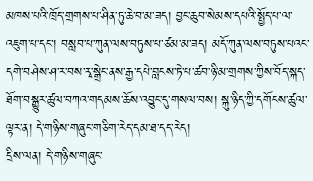མཁས་པའི་ཁྲོད་གྲགས་པ་ཤིན་ཏུ་ཆེ་བ་མ་ཟད། བྱང་ཆུབ་སེམས་དཔའི་སྤྱོད་པ་ལ་འཇུག་པ་དང་། བསླབ་པ་ཀུན་ལས་བཏུས་པ་ཙམ་མ་ཟད། མདོ་ཀུན་ལས་བཏུས་པའང་དགེ་བཤེས་ཤ་ར་བས་རྭ་སྒྲེང་ནས་རྒྱ་དཔེ་བླངས་ཏེ་པ་ཚབ་ཉི་མ་གྲགས་ཀྱིས་བོད་སྐད་ཐོག་བསྒྱུར་ཚུལ་བཀའ་གདམས་ཆོས་འབྱུང་དུ་གསལ་བས། སྐུ་ཉིད་ཀྱི་དགོངས་ཚུལ་ལྟར་ན། དེ་གཉིས་གཞུང་གཅིག་རེད་དམ་ཐ་དད་རེད།
དྲིས་ལན། དེ་གཉིས་གཞུང་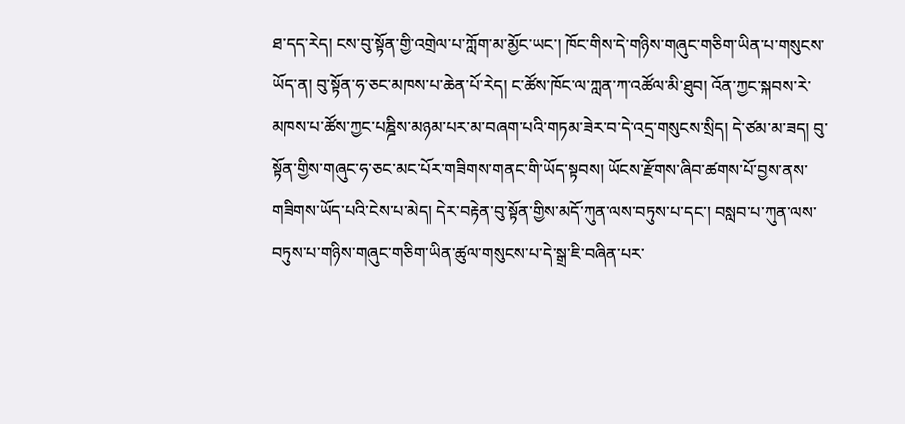ཐ་དད་རེད། ངས་བུ་སྟོན་གྱི་འགྲེལ་པ་ཀློག་མ་མྱོང་ཡང་། ཁོང་གིས་དེ་གཉིས་གཞུང་གཅིག་ཡིན་པ་གསུངས་ཡོད་ན། བུ་སྟོན་ཧ་ཅང་མཁས་པ་ཆེན་པོ་རེད། ང་ཚོས་ཁོང་ལ་ཀླན་ཀ་འཚོལ་མི་ཐུབ། འོན་ཀྱང་སྐབས་རེ་མཁས་པ་ཚོས་ཀྱང་པཎྜིས་མཉམ་པར་མ་བཞག་པའི་གཏམ་ཟེར་བ་དེ་འདྲ་གསུངས་སྲིད། དེ་ཙམ་མ་ཟད། བུ་སྟོན་གྱིས་གཞུང་ཧ་ཅང་མང་པོར་གཟིགས་གནང་གི་ཡོད་སྟབས། ཡོངས་རྫོགས་ཞིབ་ཚགས་པོ་བྱས་ནས་གཟིགས་ཡོད་པའི་ངེས་པ་མེད། དེར་བརྟེན་བུ་སྟོན་གྱིས་མདོ་ཀུན་ལས་བཏུས་པ་དང་། བསླབ་པ་ཀུན་ལས་བཏུས་པ་གཉིས་གཞུང་གཅིག་ཡིན་ཚུལ་གསུངས་པ་དེ་སྒྲ་ཇི་བཞིན་པར་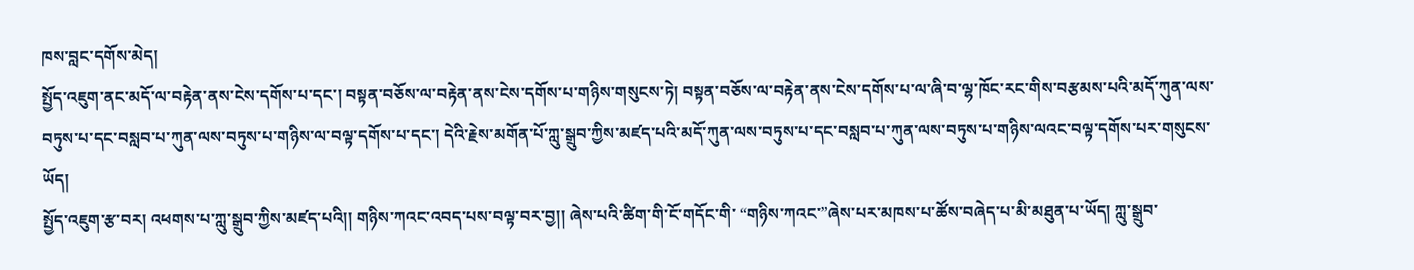ཁས་བླང་དགོས་མེད།
སྤྱོད་འཇུག་ནང་མདོ་ལ་བརྟེན་ནས་ངེས་དགོས་པ་དང་། བསྟན་བཅོས་ལ་བརྟེན་ནས་ངེས་དགོས་པ་གཉིས་གསུངས་ཏེ། བསྟན་བཅོས་ལ་བརྟེན་ནས་ངེས་དགོས་པ་ལ་ཞི་བ་ལྷ་ཁོང་རང་གིས་བརྩམས་པའི་མདོ་ཀུན་ལས་བཏུས་པ་དང་བསླབ་པ་ཀུན་ལས་བཏུས་པ་གཉིས་ལ་བལྟ་དགོས་པ་དང་། དེའི་རྗེས་མགོན་པོ་ཀླུ་སྒྲུབ་ཀྱིས་མཛད་པའི་མདོ་ཀུན་ལས་བཏུས་པ་དང་བསླབ་པ་ཀུན་ལས་བཏུས་པ་གཉིས་ལའང་བལྟ་དགོས་པར་གསུངས་ཡོད།
སྤྱོད་འཇུག་རྩ་བར། འཕགས་པ་ཀླུ་སྒྲུབ་ཀྱིས་མཛད་པའི།། གཉིས་ཀའང་འབད་པས་བལྟ་བར་བྱ།། ཞེས་པའི་ཚིག་གི་ངོ་གདོང་གི་ “གཉིས་ཀའང་”ཞེས་པར་མཁས་པ་ཚོས་བཞེད་པ་མི་མཐུན་པ་ཡོད། ཀླུ་སྒྲུབ་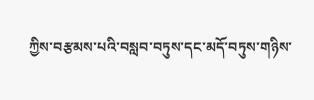ཀྱིས་བརྩམས་པའི་བསླབ་བཏུས་དང་མདོ་བཏུས་གཉིས་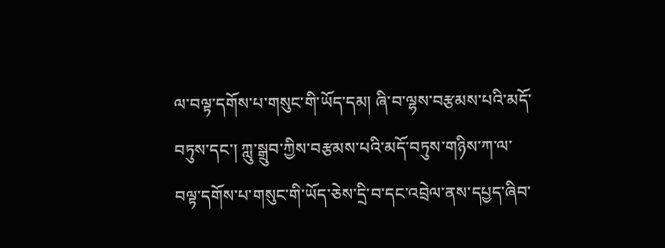ལ་བལྟ་དགོས་པ་གསུང་གི་ཡོད་དམ། ཞི་བ་ལྷས་བརྩམས་པའི་མདོ་བཏུས་དང་། ཀླུ་སྒྲུབ་ཀྱིས་བརྩམས་པའི་མདོ་བཏུས་གཉིས་ཀ་ལ་བལྟ་དགོས་པ་གསུང་གི་ཡོད་ཅེས་དྲི་བ་དང་འབྲེལ་ནས་དཔྱད་ཞིབ་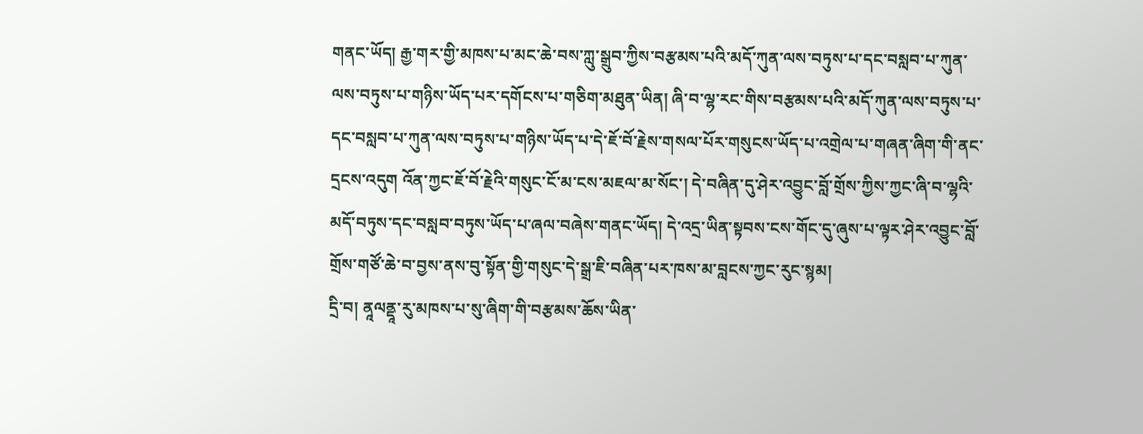གནང་ཡོད། རྒྱ་གར་གྱི་མཁས་པ་མང་ཆེ་བས་ཀླུ་སྒྲུབ་ཀྱིས་བརྩམས་པའི་མདོ་ཀུན་ལས་བཏུས་པ་དང་བསླབ་པ་ཀུན་ལས་བཏུས་པ་གཉིས་ཡོད་པར་དགོངས་པ་གཅིག་མཐུན་ཡིན། ཞི་བ་ལྷ་རང་གིས་བརྩམས་པའི་མདོ་ཀུན་ལས་བཏུས་པ་དང་བསླབ་པ་ཀུན་ལས་བཏུས་པ་གཉིས་ཡོད་པ་དེ་ཇོ་བོ་རྗེས་གསལ་པོར་གསུངས་ཡོད་པ་འགྲེལ་པ་གཞན་ཞིག་གི་ནང་དྲངས་འདུག འོན་ཀྱང་ཇོ་བོ་རྗེའི་གསུང་ངོ་མ་ངས་མཇལ་མ་སོང་། དེ་བཞིན་དུ་ཤེར་འབྱུང་བློ་གྲོས་ཀྱིས་ཀྱང་ཞི་བ་ལྷའི་མདོ་བཏུས་དང་བསླབ་བཏུས་ཡོད་པ་ཞལ་བཞེས་གནང་ཡོད། དེ་འདྲ་ཡིན་སྟབས་ངས་གོང་དུ་ཞུས་པ་ལྟར་ཤེར་འབྱུང་བློ་གྲོས་གཙོ་ཆེ་བ་བྱས་ནས་བུ་སྟོན་གྱི་གསུང་དེ་སྒྲ་ཇི་བཞིན་པར་ཁས་མ་བླངས་ཀྱང་རུང་སྙམ།
དྲི་བ། ནཱལནྡཱ་རུ་མཁས་པ་སུ་ཞིག་གི་བརྩམས་ཆོས་ཡིན་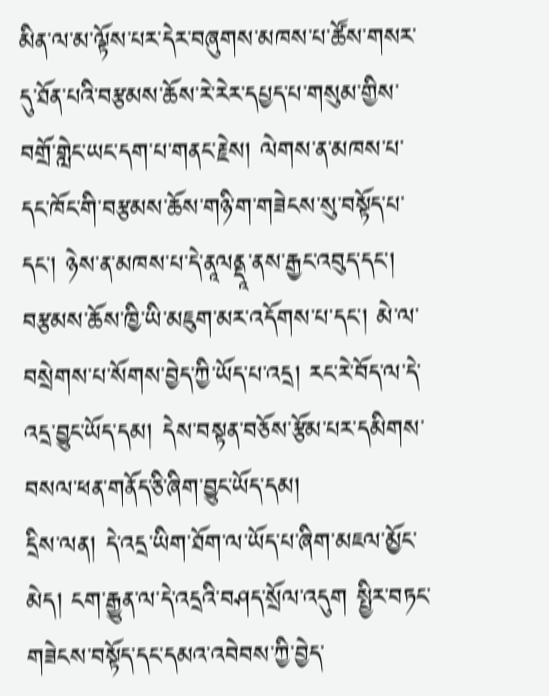མིན་ལ་མ་ལྟོས་པར་དེར་བཞུགས་མཁས་པ་ཚོས་གསར་དུ་ཐོན་པའི་བརྩམས་ཆོས་རེ་རེར་དཔྱད་པ་གསུམ་གྱིས་བགྲོ་གླེང་ཡང་དག་པ་གནང་རྗེས། ལེགས་ན་མཁས་པ་དང་ཁོང་གི་བརྩམས་ཆོས་གཉི་ག་གཟེངས་སུ་བསྟོད་པ་དང་། ཉེས་ན་མཁས་པ་དེ་ནཱལནྡཱ་ནས་རྒྱང་འབུད་དང་། བརྩམས་ཆོས་ཁྱི་ཡི་མཇུག་མར་འདོགས་པ་དང་། མེ་ལ་བསྲེགས་པ་སོགས་བྱེད་ཀྱི་ཡོད་པ་འདྲ། རང་རེ་བོད་ལ་དེ་འདྲ་བྱུང་ཡོད་དམ། དེས་བསྟན་བཅོས་རྩོམ་པར་དམིགས་བསལ་ཕན་གནོད་ཅི་ཞིག་བྱུང་ཡོད་དམ།
དྲིས་ལན། དེ་འདྲ་ཡིག་ཐོག་ལ་ཡོད་པ་ཞིག་མཇལ་མྱོང་མེད། ངག་རྒྱུན་ལ་དེ་འདྲའི་བཤད་སྲོལ་འདུག སྤྱིར་བཏང་གཟེངས་བསྟོད་དང་དམའ་འབེབས་ཀྱི་བྱེད་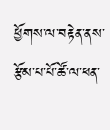ཕྱོགས་ལ་བརྟེན་ནས་རྩོམ་པ་པོ་ཚོ་ལ་ཕན་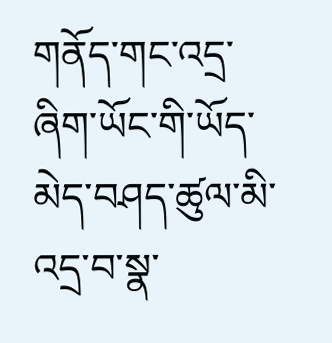གནོད་གང་འདྲ་ཞིག་ཡོང་གི་ཡོད་མེད་བཤད་ཚུལ་མི་འདྲ་བ་སྣ་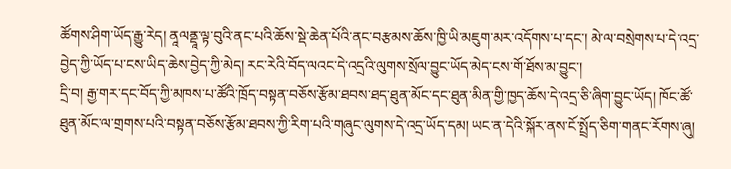ཚོགས་ཤིག་ཡོད་རྒྱུ་རེད། ནཱལནྡཱ་ལྟ་བུའི་ནང་པའི་ཆོས་སྡེ་ཆེན་པོའི་ནང་བརྩམས་ཆོས་ཁྱི་ཡི་མཇུག་མར་འདོགས་པ་དང་། མེ་ལ་བསྲེགས་པ་དེ་འདྲ་བྱེད་ཀྱི་ཡོད་པ་ངས་ཡིད་ཆེས་བྱེད་ཀྱི་མེད། རང་རེའི་བོད་ལའང་དེ་འདྲའི་ལུགས་སྲོལ་བྱུང་ཡོད་མེད་ངས་གོ་ཐོས་མ་བྱུང་།
དྲི་བ། རྒྱ་གར་དང་བོད་ཀྱི་མཁས་པ་ཚོའི་ཁྲོད་བསྟན་བཅོས་རྩོམ་ཐབས་ཐད་ཐུན་མོང་དང་ཐུན་མིན་གྱི་ཁྱད་ཆོས་དེ་འདྲ་ཅི་ཞིག་བྱུང་ཡོད། ཁོང་ཚོ་ཐུན་མོང་ལ་གྲགས་པའི་བསྟན་བཅོས་རྩོམ་ཐབས་ཀྱི་རིག་པའི་གཞུང་ལུགས་དེ་འདྲ་ཡོད་དམ། ཡང་ན་དེའི་སྐོར་ནས་ངོ་སྤྲོད་ཅིག་གནང་རོགས་ཞུ།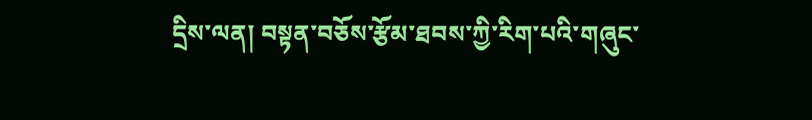དྲིས་ལན། བསྟན་བཅོས་རྩོམ་ཐབས་ཀྱི་རིག་པའི་གཞུང་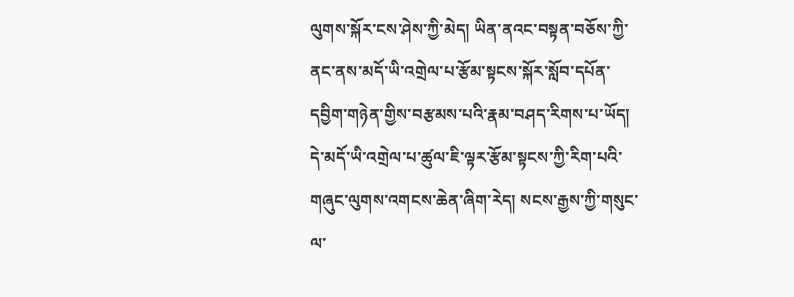ལུགས་སྐོར་ངས་ཤེས་ཀྱི་མེད། ཡིན་ནའང་བསྟན་བཅོས་ཀྱི་ནང་ནས་མདོ་ཡི་འགྲེལ་པ་རྩོམ་སྟངས་སྐོར་སློབ་དཔོན་དབྱིག་གཉེན་གྱིས་བརྩམས་པའི་རྣམ་བཤད་རིགས་པ་ཡོད། དེ་མདོ་ཡི་འགྲེལ་པ་ཚུལ་ཇི་ལྟར་རྩོམ་སྟངས་ཀྱི་རིག་པའི་གཞུང་ལུགས་འགངས་ཆེན་ཞིག་རེད། སངས་རྒྱས་ཀྱི་གསུང་ལ་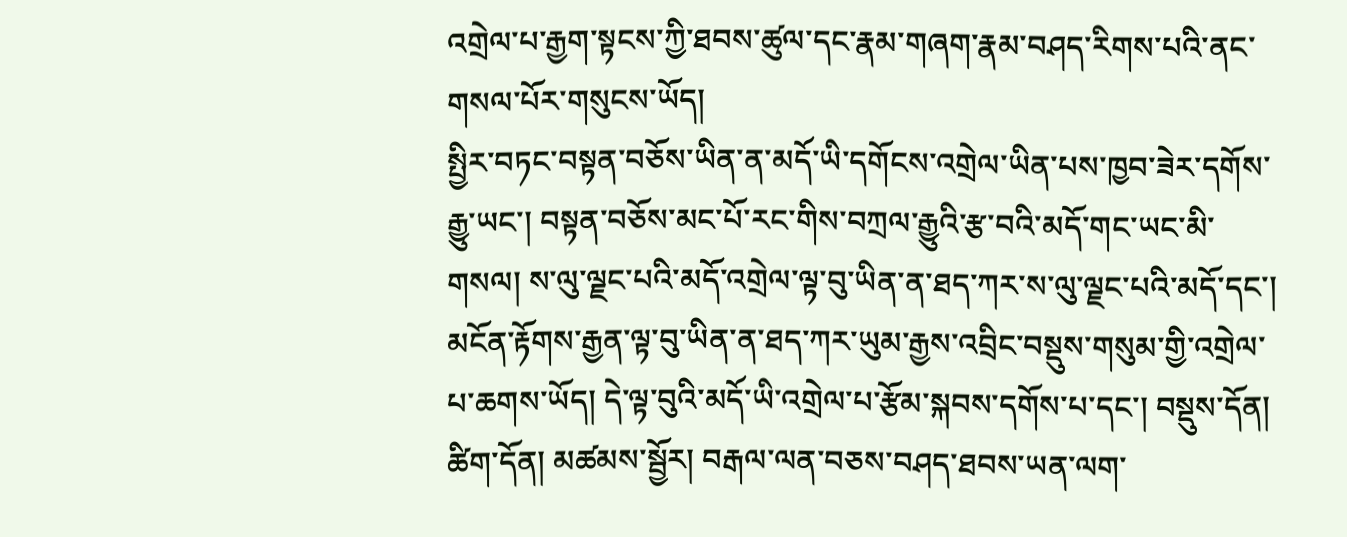འགྲེལ་པ་རྒྱག་སྟངས་ཀྱི་ཐབས་ཚུལ་དང་རྣམ་གཞག་རྣམ་བཤད་རིགས་པའི་ནང་གསལ་པོར་གསུངས་ཡོད།
སྤྱིར་བཏང་བསྟན་བཅོས་ཡིན་ན་མདོ་ཡི་དགོངས་འགྲེལ་ཡིན་པས་ཁྱབ་ཟེར་དགོས་རྒྱུ་ཡང་། བསྟན་བཅོས་མང་པོ་རང་གིས་བཀྲལ་རྒྱུའི་རྩ་བའི་མདོ་གང་ཡང་མི་གསལ། ས་ལུ་ལྗང་པའི་མདོ་འགྲེལ་ལྟ་བུ་ཡིན་ན་ཐད་ཀར་ས་ལུ་ལྗང་པའི་མདོ་དང་། མངོན་རྟོགས་རྒྱན་ལྟ་བུ་ཡིན་ན་ཐད་ཀར་ཡུམ་རྒྱས་འབྲིང་བསྡུས་གསུམ་གྱི་འགྲེལ་པ་ཆགས་ཡོད། དེ་ལྟ་བུའི་མདོ་ཡི་འགྲེལ་པ་རྩོམ་སྐབས་དགོས་པ་དང་། བསྡུས་དོན། ཚིག་དོན། མཚམས་སྦྱོར། བརྒལ་ལན་བཅས་བཤད་ཐབས་ཡན་ལག་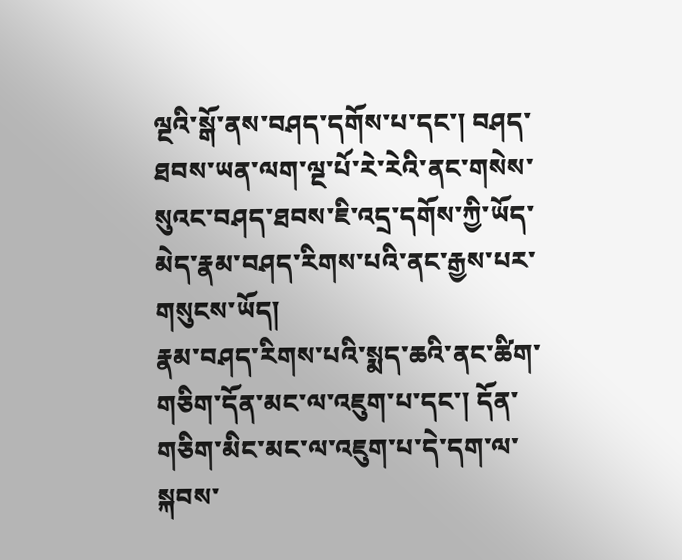ལྔའི་སྒོ་ནས་བཤད་དགོས་པ་དང་། བཤད་ཐབས་ཡན་ལག་ལྔ་པོ་རེ་རེའི་ནང་གསེས་སུའང་བཤད་ཐབས་ཇི་འདྲ་དགོས་ཀྱི་ཡོད་མེད་རྣམ་བཤད་རིགས་པའི་ནང་རྒྱས་པར་གསུངས་ཡོད།
རྣམ་བཤད་རིགས་པའི་སྨད་ཆའི་ནང་ཚིག་གཅིག་དོན་མང་ལ་འཇུག་པ་དང་། དོན་གཅིག་མིང་མང་ལ་འཇུག་པ་དེ་དག་ལ་སྐབས་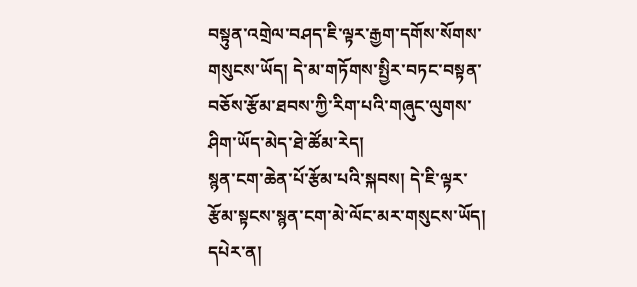བསྟུན་འགྲེལ་བཤད་ཇི་ལྟར་རྒྱག་དགོས་སོགས་གསུངས་ཡོད། དེ་མ་གཏོགས་སྤྱིར་བཏང་བསྟན་བཅོས་རྩོམ་ཐབས་ཀྱི་རིག་པའི་གཞུང་ལུགས་ཤིག་ཡོད་མེད་ཐེ་ཚོམ་རེད།
སྙན་ངག་ཆེན་པོ་རྩོམ་པའི་སྐབས། དེ་ཇི་ལྟར་རྩོམ་སྟངས་སྙན་ངག་མེ་ལོང་མར་གསུངས་ཡོད། དཔེར་ན།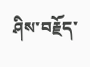ཤིས་བརྗོད་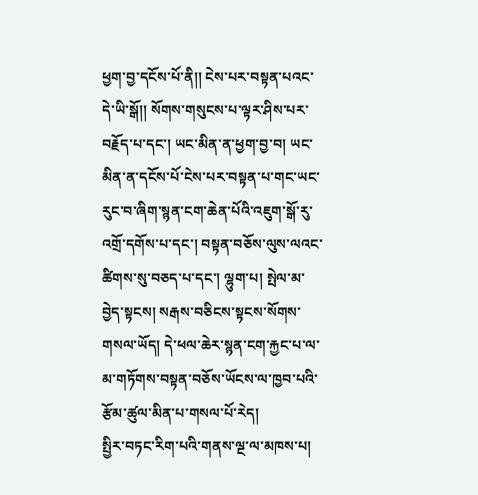ཕྱག་བྱ་དངོས་པོ་ནི།། ངེས་པར་བསྟན་པའང་དེ་ཡི་སྒོ།། སོགས་གསུངས་པ་ལྟར་ཤིས་པར་བརྗོད་པ་དང་། ཡང་མིན་ན་ཕྱག་བྱ་བ། ཡང་མིན་ན་དངོས་པོ་ངེས་པར་བསྟན་པ་གང་ཡང་རུང་བ་ཞིག་སྙན་ངག་ཆེན་པོའི་འཇུག་སྒོ་རུ་འགྲོ་དགོས་པ་དང་། བསྟན་བཅོས་ལུས་ལའང་ཚིགས་སུ་བཅད་པ་དང་། ལྷུག་པ། སྤེལ་མ་བྱེད་སྟངས། སརྒས་བཅིངས་སྟངས་སོགས་གསལ་ཡོད། དེ་ཕལ་ཆེར་སྙན་ངག་རྐྱང་པ་ལ་མ་གཏོགས་བསྟན་བཅོས་ཡོངས་ལ་ཁྱབ་པའི་རྩོམ་ཚུལ་མིན་པ་གསལ་པོ་རེད།
སྤྱིར་བཏང་རིག་པའི་གནས་ལྔ་ལ་མཁས་པ།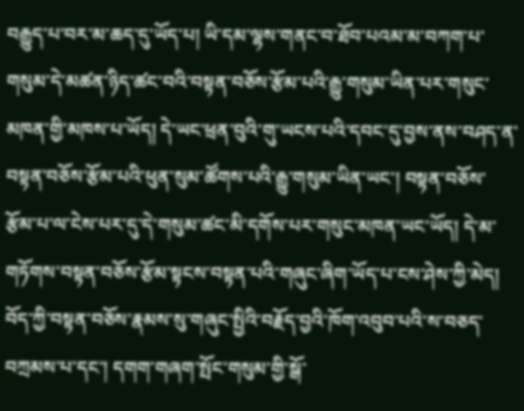བརྒྱུད་པ་བར་མ་ཆད་དུ་ཡོད་པ། ཡི་དམ་ལྷས་གནང་བ་ཐོབ་པའམ་མ་བཀག་པ་གསུམ་དེ་མཚན་ཉིད་ཚང་བའི་བསྟན་བཅོས་རྩོམ་པའི་རྒྱུ་གསུམ་ཡིན་པར་གསུང་མཁན་གྱི་མཁས་པ་ཡོད། དེ་ཡང་ཕྲན་བུའི་གུ་ཡངས་པའི་དབང་དུ་བྱས་ནས་བཤད་ན་བསྟན་བཅོས་རྩོམ་པའི་ཕུན་སུམ་ཚོགས་པའི་རྒྱུ་གསུམ་ཡིན་ཡང་། བསྟན་བཅོས་རྩོམ་པ་ལ་ངེས་པར་དུ་དེ་གསུམ་ཚང་མི་དགོས་པར་གསུང་མཁན་ཡང་ཡོད། དེ་མ་གཏོགས་བསྟན་བཅོས་རྩོམ་སྟངས་བསྟན་པའི་གཞུང་ཞིག་ཡོད་པ་ངས་ཤེས་ཀྱི་མེད།
བོད་ཀྱི་བསྟན་བཅོས་རྣམས་སུ་གཞུང་སྤྱིའི་བརྗོད་བྱའི་ཁོག་འབུབ་པའི་ས་བཅད་བཀྲམས་པ་དང་། དགག་གཞག་སྤོང་གསུམ་གྱི་སྒོ་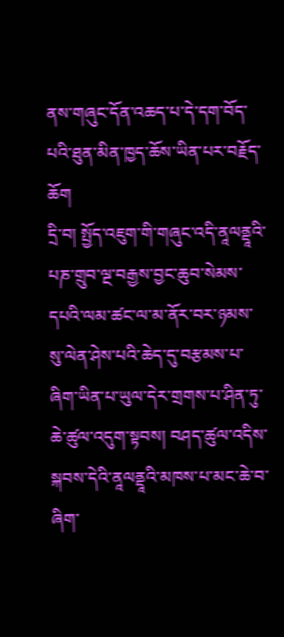ནས་གཞུང་དོན་འཆད་པ་དེ་དག་བོད་པའི་ཐུན་མིན་ཁྱད་ཆོས་ཡིན་པར་བརྗོད་ཆོག
དྲི་བ། སྤྱོད་འཇུག་གི་གཞུང་འདི་ནཱལནྡཱའི་པཎ་གྲུབ་ལྔ་བརྒྱས་བྱང་ཆུབ་སེམས་དཔའི་ལམ་ཚང་ལ་མ་ནོར་བར་ཉམས་སུ་ལེན་ཤེས་པའི་ཆེད་དུ་བརྩམས་པ་ཞིག་ཡིན་པ་ཡུལ་དེར་གྲགས་པ་ཤིན་ཏུ་ཆེ་ཚུལ་འདུག་སྟབས། བཤད་ཚུལ་འདིས་སྐབས་དེའི་ནཱལནྡཱའི་མཁས་པ་མང་ཆེ་བ་ཞིག་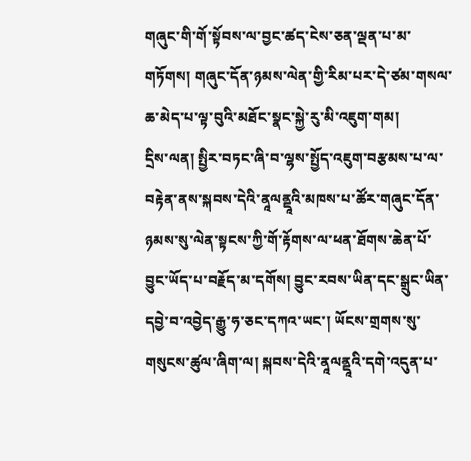གཞུང་གི་གོ་སྟོབས་ལ་བྱང་ཚད་ངེས་ཅན་ལྡན་པ་མ་གཏོགས། གཞུང་དོན་ཉམས་ལེན་གྱི་རིམ་པར་དེ་ཙམ་གསལ་ཆ་མེད་པ་ལྟ་བུའི་མཐོང་སྣང་སྐྱེ་རུ་མི་འཇུག་གམ།
དྲིས་ལན། སྤྱིར་བཏང་ཞི་བ་ལྷས་སྤྱོད་འཇུག་བརྩམས་པ་ལ་བརྟེན་ནས་སྐབས་དེའི་ནཱལནྡཱའི་མཁས་པ་ཚོར་གཞུང་དོན་ཉམས་སུ་ལེན་སྟངས་ཀྱི་གོ་རྟོགས་ལ་ཕན་ཐོགས་ཆེན་པོ་བྱུང་ཡོད་པ་བརྗོད་མ་དགོས། བྱུང་རབས་ཡིན་དང་སྒྲུང་ཡིན་དབྱེ་བ་འབྱེད་རྒྱུ་ཧ་ཅང་དཀའ་ཡང་། ཡོངས་གྲགས་སུ་གསུངས་ཚུལ་ཞིག་ལ། སྐབས་དེའི་ནཱལནྡཱའི་དགེ་འདུན་པ་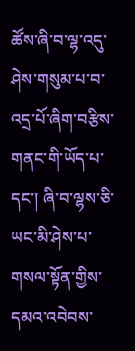ཚོས་ཞི་བ་ལྷ་འདུ་ཤེས་གསུམ་པ་བ་འདྲ་པོ་ཞིག་བརྩིས་གནང་གི་ཡོད་པ་དང་། ཞི་བ་ལྷས་ཅི་ཡང་མི་ཤེས་པ་གསལ་སྟོན་གྱིས་དམའ་འབེབས་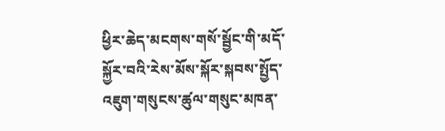ཕྱིར་ཆེད་མངགས་གསོ་སྦྱོང་གི་མདོ་སྐྱོར་བའི་རེས་མོས་སྐོར་སྐབས་སྤྱོད་འཇུག་གསུངས་ཚུལ་གསུང་མཁན་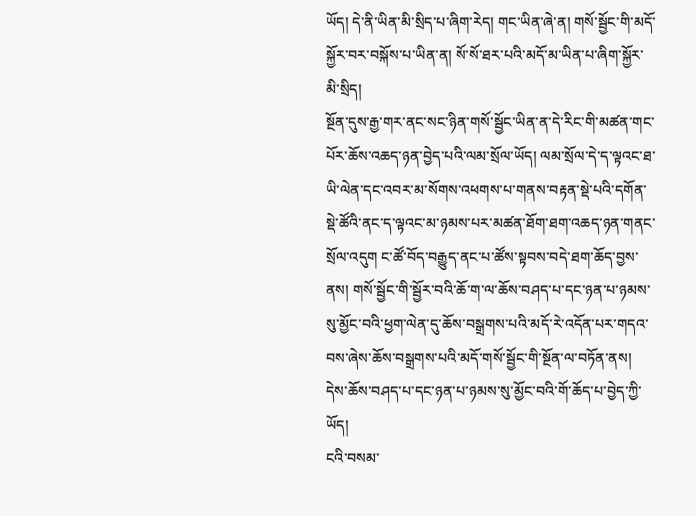ཡོད། དེ་ནི་ཡིན་མི་སྲིད་པ་ཞིག་རེད། གང་ཡིན་ཞེ་ན། གསོ་སྦྱོང་གི་མདོ་སྐྱོར་བར་བསྐོས་པ་ཡིན་ན། སོ་སོ་ཐར་པའི་མདོ་མ་ཡིན་པ་ཞིག་སྐྱོར་མི་སྲིད།
སྔོན་དུས་རྒྱ་གར་ནང་སང་ཉིན་གསོ་སྦྱོང་ཡིན་ན་དེ་རིང་གི་མཚན་གང་པོར་ཆོས་འཆད་ཉན་བྱེད་པའི་ལམ་སྲོལ་ཡོད། ལམ་སྲོལ་དེ་ད་ལྟའང་ཐ་ཡི་ལེན་དང་འབར་མ་སོགས་འཕགས་པ་གནས་བརྟན་སྡེ་པའི་དགོན་སྡེ་ཚོའི་ནང་ད་ལྟའང་མ་ཉམས་པར་མཚན་ཐོག་ཐག་འཆད་ཉན་གནང་སྲོལ་འདུག ང་ཚོ་བོད་བརྒྱུད་ནང་པ་ཚོས་སྟབས་བདེ་ཐག་ཆོད་བྱས་ནས། གསོ་སྦྱོང་གི་སྦྱོར་བའི་ཆོ་ག་ལ་ཆོས་བཤད་པ་དང་ཉན་པ་ཉམས་སུ་མྱོང་བའི་ཕྱག་ལེན་དུ་ཆོས་བསྒྲགས་པའི་མདོ་རེ་འདོན་པར་གདའ་བས་ཞེས་ཆོས་བསྒྲགས་པའི་མདོ་གསོ་སྦྱོང་གི་སྔོན་ལ་བཏོན་ནས། དེས་ཆོས་བཤད་པ་དང་ཉན་པ་ཉམས་སུ་མྱོང་བའི་གོ་ཆོད་པ་བྱེད་ཀྱི་ཡོད།
ངའི་བསམ་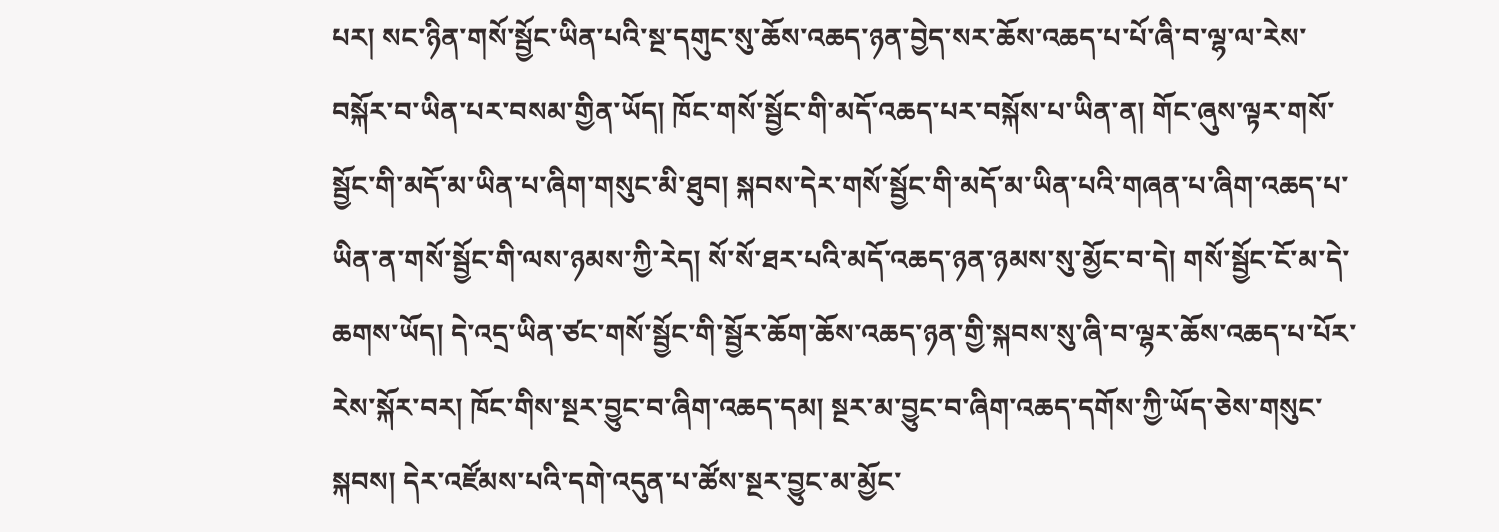པར། སང་ཉིན་གསོ་སྦྱོང་ཡིན་པའི་སྔ་དགུང་སུ་ཆོས་འཆད་ཉན་བྱེད་སར་ཆོས་འཆད་པ་པོ་ཞི་བ་ལྷ་ལ་རེས་བསྐོར་བ་ཡིན་པར་བསམ་གྱིན་ཡོད། ཁོང་གསོ་སྦྱོང་གི་མདོ་འཆད་པར་བསྐོས་པ་ཡིན་ན། གོང་ཞུས་ལྟར་གསོ་སྦྱོང་གི་མདོ་མ་ཡིན་པ་ཞིག་གསུང་མི་ཐུབ། སྐབས་དེར་གསོ་སྦྱོང་གི་མདོ་མ་ཡིན་པའི་གཞན་པ་ཞིག་འཆད་པ་ཡིན་ན་གསོ་སྦྱོང་གི་ལས་ཉམས་ཀྱི་རེད། སོ་སོ་ཐར་པའི་མདོ་འཆད་ཉན་ཉམས་སུ་མྱོང་བ་དེ། གསོ་སྦྱོང་ངོ་མ་དེ་ཆགས་ཡོད། དེ་འདྲ་ཡིན་ཙང་གསོ་སྦྱོང་གི་སྦྱོར་ཆོག་ཆོས་འཆད་ཉན་གྱི་སྐབས་སུ་ཞི་བ་ལྷར་ཆོས་འཆད་པ་པོར་རེས་སྐོར་བར། ཁོང་གིས་སྔར་བྱུང་བ་ཞིག་འཆད་དམ། སྔར་མ་བྱུང་བ་ཞིག་འཆད་དགོས་ཀྱི་ཡོད་ཅེས་གསུང་སྐབས། དེར་འཛོམས་པའི་དགེ་འདུན་པ་ཚོས་སྔར་བྱུང་མ་མྱོང་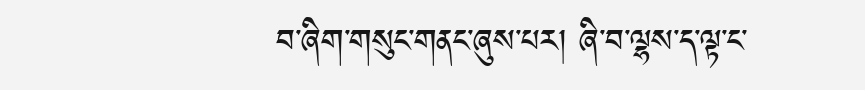བ་ཞིག་གསུང་གནང་ཞུས་པར། ཞི་བ་ལྷས་ད་ལྟ་ང་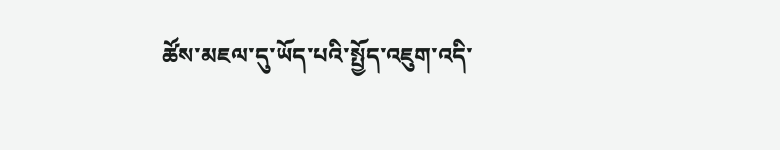ཚོས་མཇལ་དུ་ཡོད་པའི་སྤྱོད་འཇུག་འདི་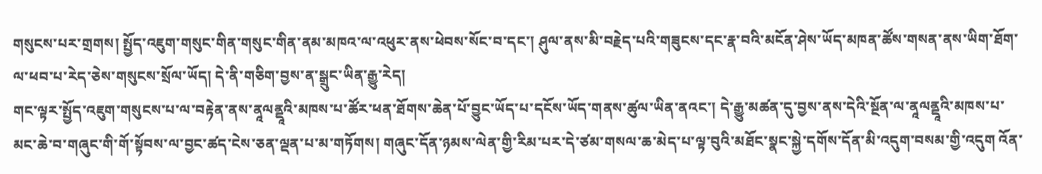གསུངས་པར་གྲགས། སྤྱོད་འཇུག་གསུང་གིན་གསུང་གིན་ནམ་མཁའ་ལ་འཕུར་ནས་ཕེབས་སོང་བ་དང་། ཤུལ་ནས་མི་བརྗེད་པའི་གཟུངས་དང་རྣ་བའི་མངོན་ཤེས་ཡོད་མཁན་ཚོས་གསན་ནས་ཡིག་ཐོག་ལ་ཕབ་པ་རེད་ཅེས་གསུངས་སྲོལ་ཡོད། དེ་ནི་གཅིག་བྱས་ན་སྒྲུང་ཡིན་རྒྱུ་རེད།
གང་ལྟར་སྤྱོད་འཇུག་གསུངས་པ་ལ་བརྟེན་ནས་ནཱལནྡཱའི་མཁས་པ་ཚོར་ཕན་ཐོགས་ཆེན་པོ་བྱུང་ཡོད་པ་དངོས་ཡོད་གནས་ཚུལ་ཡིན་ནའང་། དེ་རྒྱུ་མཚན་དུ་བྱས་ནས་དེའི་སྔོན་ལ་ནཱལནྡཱའི་མཁས་པ་མང་ཆེ་བ་གཞུང་གི་གོ་སྟོབས་ལ་བྱང་ཚད་ངེས་ཅན་ལྡན་པ་མ་གཏོགས། གཞུང་དོན་ཉམས་ལེན་གྱི་རིམ་པར་དེ་ཙམ་གསལ་ཆ་མེད་པ་ལྟ་བུའི་མཐོང་སྣང་སྐྱེ་དགོས་དོན་མི་འདུག་བསམ་གྱི་འདུག འོན་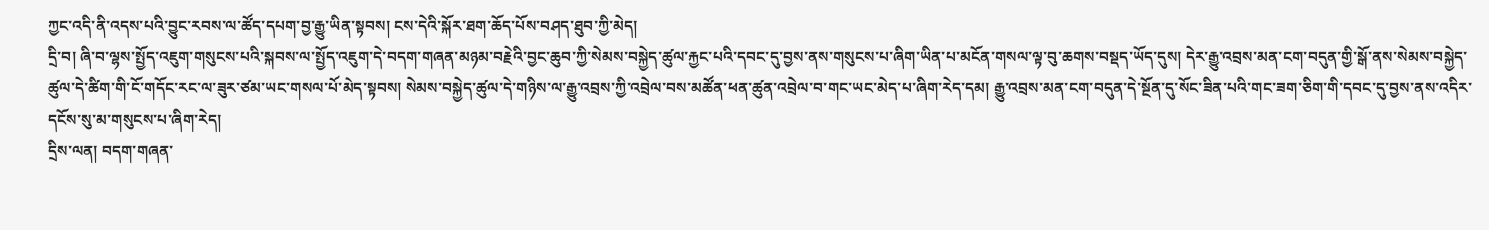ཀྱང་འདི་ནི་འདས་པའི་བྱུང་རབས་ལ་ཚོད་དཔག་བྱ་རྒྱུ་ཡིན་སྟབས། ངས་དེའི་སྐོར་ཐག་ཆོད་པོས་བཤད་ཐུབ་ཀྱི་མེད།
དྲི་བ། ཞི་བ་ལྷས་སྤྱོད་འཇུག་གསུངས་པའི་སྐབས་ལ་སྤྱོད་འཇུག་དེ་བདག་གཞན་མཉམ་བརྗེའི་བྱང་ཆུབ་ཀྱི་སེམས་བསྐྱེད་ཚུལ་རྐྱང་པའི་དབང་དུ་བྱས་ནས་གསུངས་པ་ཞིག་ཡིན་པ་མངོན་གསལ་ལྟ་བུ་ཆགས་བསྡད་ཡོད་དུས། དེར་རྒྱུ་འབྲས་མན་ངག་བདུན་གྱི་སྒོ་ནས་སེམས་བསྐྱེད་ཚུལ་དེ་ཚིག་གི་ངོ་གདོང་རང་ལ་ཟུར་ཙམ་ཡང་གསལ་པོ་མེད་སྟབས། སེམས་བསྐྱེད་ཚུལ་དེ་གཉིས་ལ་རྒྱུ་འབྲས་ཀྱི་འབྲེལ་བས་མཚོན་ཕན་ཚུན་འབྲེལ་བ་གང་ཡང་མེད་པ་ཞིག་རེད་དམ། རྒྱུ་འབྲས་མན་ངག་བདུན་དེ་སྔོན་དུ་སོང་ཟིན་པའི་གང་ཟག་ཅིག་གི་དབང་དུ་བྱས་ནས་འདིར་དངོས་སུ་མ་གསུངས་པ་ཞིག་རེད།
དྲིས་ལན། བདག་གཞན་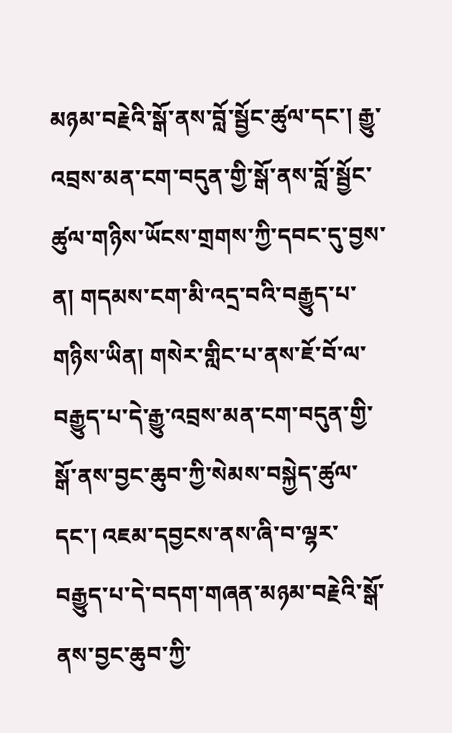མཉམ་བརྗེའི་སྒོ་ནས་བློ་སྦྱོང་ཚུལ་དང་། རྒྱུ་འབྲས་མན་ངག་བདུན་གྱི་སྒོ་ནས་བློ་སྦྱོང་ཚུལ་གཉིས་ཡོངས་གྲགས་ཀྱི་དབང་དུ་བྱས་ན། གདམས་ངག་མི་འདྲ་བའི་བརྒྱུད་པ་གཉིས་ཡིན། གསེར་གླིང་པ་ནས་ཇོ་བོ་ལ་བརྒྱུད་པ་དེ་རྒྱུ་འབྲས་མན་ངག་བདུན་གྱི་སྒོ་ནས་བྱང་ཆུབ་ཀྱི་སེམས་བསྐྱེད་ཚུལ་དང་། འཇམ་དབྱངས་ནས་ཞི་བ་ལྷར་བརྒྱུད་པ་དེ་བདག་གཞན་མཉམ་བརྗེའི་སྒོ་ནས་བྱང་ཆུབ་ཀྱི་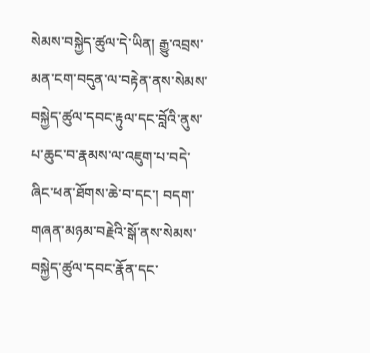སེམས་བསྐྱེད་ཚུལ་དེ་ཡིན། རྒྱུ་འབྲས་མན་ངག་བདུན་ལ་བརྟེན་ནས་སེམས་བསྐྱེད་ཚུལ་དབང་རྟུལ་དང་བློའི་ནུས་པ་ཆུང་བ་རྣམས་ལ་འཇུག་པ་བདེ་ཞིང་ཕན་ཐོགས་ཆེ་བ་དང་། བདག་གཞན་མཉམ་བརྗེའི་སྒོ་ནས་སེམས་བསྐྱེད་ཚུལ་དབང་རྣོན་དང་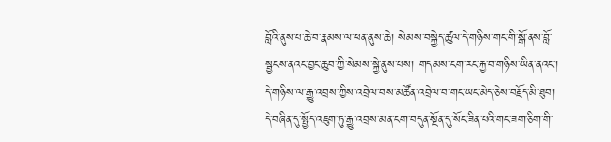བློའི་ནུས་པ་ཆེ་བ་རྣམས་ལ་ཕན་ནུས་ཆེ། སེམས་བསྐྱེད་ཚུལ་དེ་གཉིས་གང་གི་སྒོ་ནས་བློ་སྦྱངས་ནའང་བྱང་ཆུབ་ཀྱི་སེམས་སྐྱེ་ནུས་པས། གདམས་ངག་རང་རྐྱ་བ་གཉིས་ཡིན་ནའང་། དེ་གཉིས་ལ་རྒྱུ་འབྲས་ཀྱིས་འབྲེལ་བས་མཚོན་འབྲེལ་བ་གང་ཡང་མེད་ཅེས་བརྗོད་མི་ཐུབ། དེ་བཞིན་དུ་སྤྱོད་འཇུག་ཏུ་རྒྱུ་འབྲས་མན་ངག་བདུན་སྔོན་དུ་སོང་ཟིན་པའི་གང་ཟག་ཅིག་གི་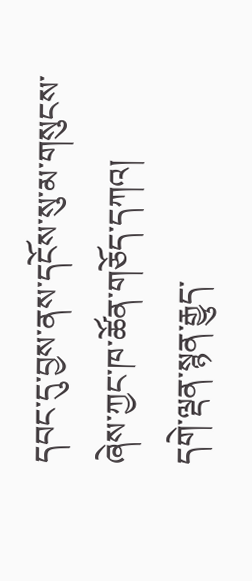དབང་དུ་བྱས་ནས་དངོས་སུ་མ་གསུངས་ཞེས་ཀྱང་ཁ་ཚོན་གཅོད་དཀའ།
དགེ་ལྡན་སྙན་རྒྱུད་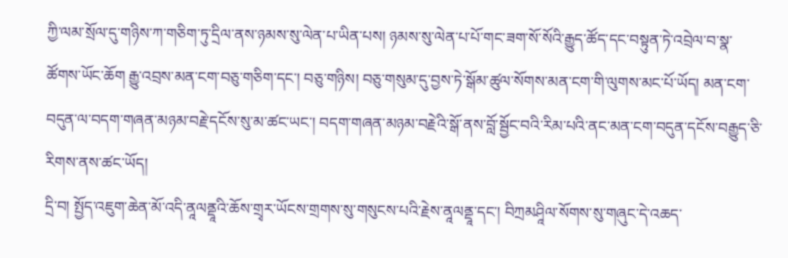ཀྱི་ལམ་སྲོལ་དུ་གཉིས་ཀ་གཅིག་ཏུ་དྲིལ་ནས་ཉམས་སུ་ལེན་པ་ཡིན་པས། ཉམས་སུ་ལེན་པ་པོ་གང་ཟག་སོ་སོའི་རྒྱུད་ཚོད་དང་བསྟུན་ཏེ་འབྲེལ་བ་སྣ་ཚོགས་ཡོང་ཆོག རྒྱུ་འབྲས་མན་ངག་བཅུ་གཅིག་དང་། བཅུ་གཉིས། བཅུ་གསུམ་དུ་བྱས་ཏེ་སྒོམ་ཚུལ་སོགས་མན་ངག་གི་ལུགས་མང་པོ་ཡོད། མན་ངག་བདུན་ལ་བདག་གཞན་མཉམ་བརྗེ་དངོས་སུ་མ་ཚང་ཡང་། བདག་གཞན་མཉམ་བརྗེའི་སྒོ་ནས་བློ་སྦྱོང་བའི་རིམ་པའི་ནང་མན་ངག་བདུན་དངོས་བརྒྱུད་ཅི་རིགས་ནས་ཚང་ཡོད།
དྲི་བ། སྤྱོད་འཇུག་ཆེན་མོ་འདི་ནཱལནྡཱའི་ཆོས་གྲྭར་ཡོངས་གྲགས་སུ་གསུངས་པའི་རྗེས་ནཱལནྡཱ་དང་། བིཀྲམཤཱིལ་སོགས་སུ་གཞུང་དེ་འཆད་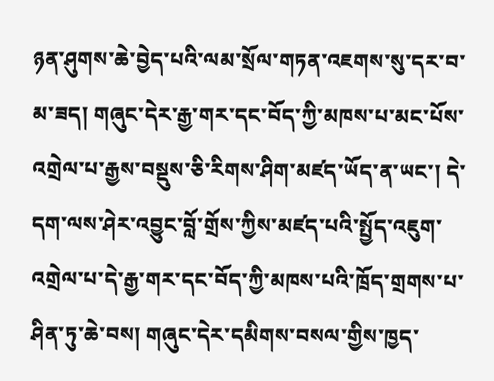ཉན་ཤུགས་ཆེ་བྱེད་པའི་ལམ་སྲོལ་གཏན་འཇགས་སུ་དར་བ་མ་ཟད། གཞུང་དེར་རྒྱ་གར་དང་བོད་ཀྱི་མཁས་པ་མང་པོས་འགྲེལ་པ་རྒྱས་བསྡུས་ཅི་རིགས་ཤིག་མཛད་ཡོད་ན་ཡང་། དེ་དག་ལས་ཤེར་འབྱུང་བློ་གྲོས་ཀྱིས་མཛད་པའི་སྤྱོད་འཇུག་འགྲེལ་པ་དེ་རྒྱ་གར་དང་བོད་ཀྱི་མཁས་པའི་ཁྲོད་གྲགས་པ་ཤིན་ཏུ་ཆེ་བས། གཞུང་དེར་དམིགས་བསལ་གྱིས་ཁྱད་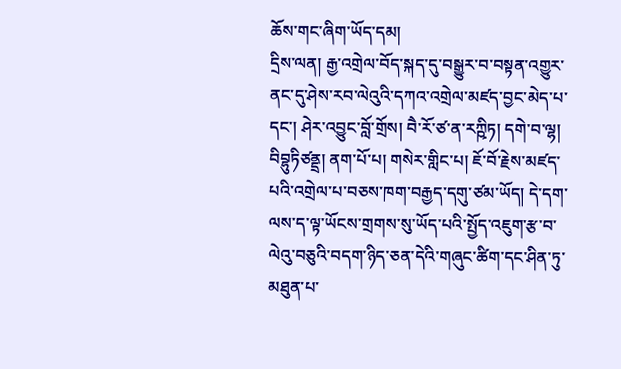ཆོས་གང་ཞིག་ཡོད་དམ།
དྲིས་ལན། རྒྱ་འགྲེལ་བོད་སྐད་དུ་བསྒྱུར་བ་བསྟན་འགྱུར་ནང་དུ་ཤེས་རབ་ལེའུའི་དཀའ་འགྲེལ་མཛད་བྱང་མེད་པ་དང་། ཤེར་འབྱུང་བློ་གྲོས། བཻ་རོ་ཙ་ན་རཀྵིཏ། དགེ་བ་ལྷ། བིབྷུཏིཙནྡྲ། ནག་པོ་པ། གསེར་གླིང་པ། ཇོ་བོ་རྗེས་མཛད་པའི་འགྲེལ་པ་བཅས་ཁག་བརྒྱད་དགུ་ཙམ་ཡོད། དེ་དག་ལས་ད་ལྟ་ཡོངས་གྲགས་སུ་ཡོད་པའི་སྤྱོད་འཇུག་རྩ་བ་ལེའུ་བཅུའི་བདག་ཉིད་ཅན་དེའི་གཞུང་ཚིག་དང་ཤིན་ཏུ་མཐུན་པ་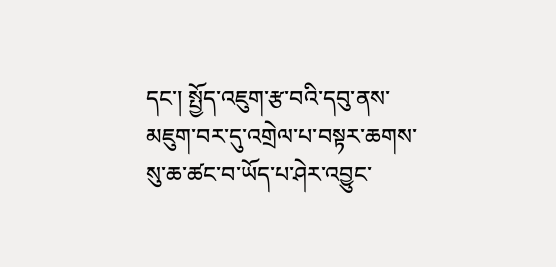དང་། སྤྱོད་འཇུག་རྩ་བའི་དབུ་ནས་མཇུག་བར་དུ་འགྲེལ་པ་བསྟར་ཆགས་སུ་ཆ་ཚང་བ་ཡོད་པ་ཤེར་འབྱུང་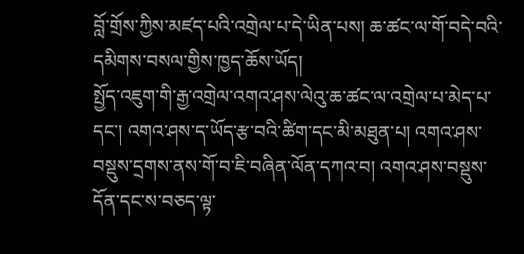བློ་གྲོས་ཀྱིས་མཛད་པའི་འགྲེལ་པ་དེ་ཡིན་པས། ཆ་ཚང་ལ་གོ་བདེ་བའི་དམིགས་བསལ་གྱིས་ཁྱད་ཆོས་ཡོད།
སྤྱོད་འཇུག་གི་རྒྱ་འགྲེལ་འགའ་ཤས་ལེའུ་ཆ་ཚང་ལ་འགྲེལ་པ་མེད་པ་དང་། འགའ་ཤས་ད་ཡོད་རྩ་བའི་ཚིག་དང་མི་མཐུན་པ། འགའ་ཤས་བསྡུས་དྲགས་ནས་གོ་བ་ཇི་བཞིན་ལོན་དཀའ་བ། འགའ་ཤས་བསྡུས་དོན་དང་ས་བཅད་ལྟ་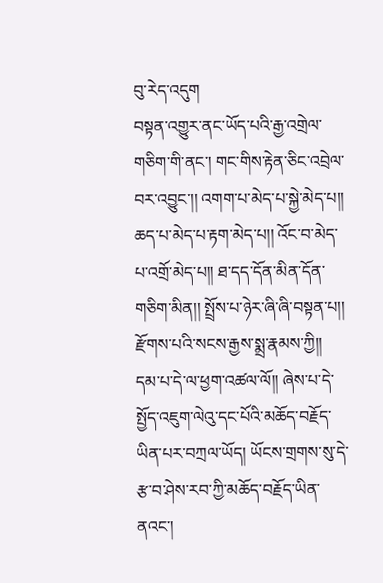བུ་རེད་འདུག
བསྟན་འགྱུར་ནང་ཡོད་པའི་རྒྱ་འགྲེལ་གཅིག་གི་ནང་། གང་གིས་རྟེན་ཅིང་འབྲེལ་བར་འབྱུང་།། འགག་པ་མེད་པ་སྐྱེ་མེད་པ།། ཆད་པ་མེད་པ་རྟག་མེད་པ།། འོང་བ་མེད་པ་འགྲོ་མེད་པ།། ཐ་དད་དོན་མིན་དོན་གཅིག་མིན།། སྤྲོས་པ་ཉེར་ཞི་ཞི་བསྟན་པ།། རྫོགས་པའི་སངས་རྒྱས་སྨྲ་རྣམས་ཀྱི།། དམ་པ་དེ་ལ་ཕྱག་འཚལ་ལོ།། ཞེས་པ་དེ་སྤྱོད་འཇུག་ལེའུ་དང་པོའི་མཆོད་བརྗོད་ཡིན་པར་བཀྲལ་ཡོད། ཡོངས་གྲགས་སུ་དེ་རྩ་བ་ཤེས་རབ་ཀྱི་མཆོད་བརྗོད་ཡིན་ནའང་།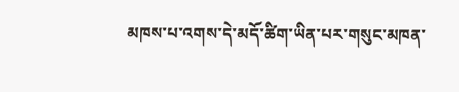མཁས་པ་འགས་དེ་མདོ་ཚིག་ཡིན་པར་གསུང་མཁན་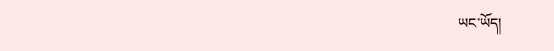ཡང་ཡོད།